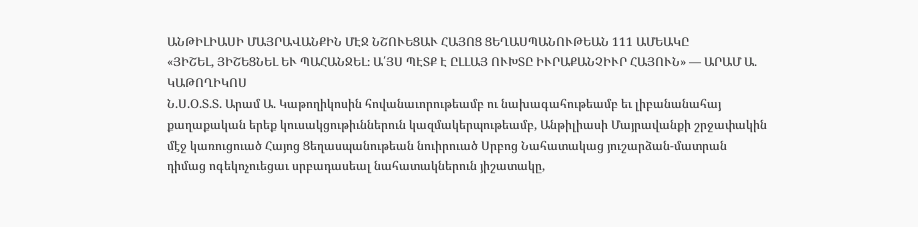ԱՆԹԻԼԻԱՍԻ ՄԱՅՐԱՎԱՆՔԻՆ ՄԷՋ ՆՇՈՒԵՑԱՒ ՀԱՅՈՑ ՑԵՂԱՍՊԱՆՈՒԹԵԱՆ 111 ԱՄԵԱԿԸ
«ՅԻՇԵԼ, ՅԻՇԵՑՆԵԼ ԵՒ ՊԱՀԱՆՋԵԼ։ Ա՛ՅՍ ՊԷՏՔ Է ԸԼԼԱՅ ՈՒԽՏԸ ԻՒՐԱՔԱՆՉԻՒՐ ՀԱՅՈՒՆ» — ԱՐԱՄ Ա. ԿԱԹՈՂԻԿՈՍ
Ն.Ս.Օ.Տ.Տ. Արամ Ա. Կաթողիկոսին հովանաւորութեամբ ու նախագահութեամբ եւ լիբանանահայ քաղաքական երեք կուսակցութիւններուն կազմակերպութեամբ, Անթիլիասի Մայրավանքի շրջափակին մէջ կառուցուած Հայոց Ցեղասպանութեան նուիրուած Սրբոց Նահատակաց յուշարձան-մատրան դիմաց ոգեկոչուեցաւ սրբադասեալ նահատակներուն յիշատակը,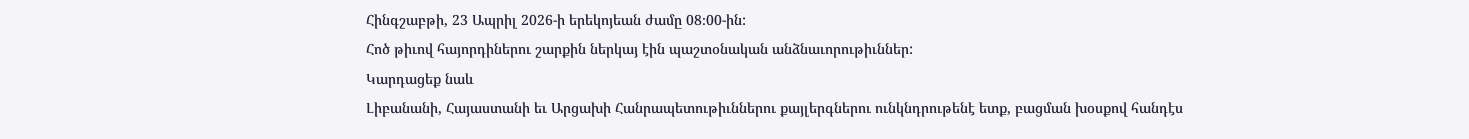Հինգշաբթի, 23 Ապրիլ 2026-ի երեկոյեան ժամը 08։00-ին:
Հոծ թիւով հայորդիներու շարքին ներկայ էին պաշտօնական անձնաւորութիւններ:
Կարդացեք նաև
Լիբանանի, Հայաստանի եւ Արցախի Հանրապետութիւններու քայլերգներու ունկնդրութենէ ետք, բացման խօսքով հանդէս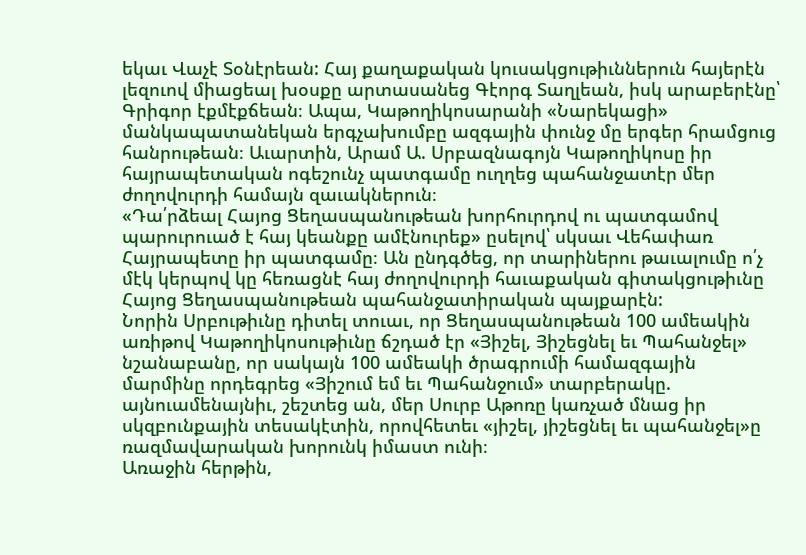եկաւ Վաչէ Տօնէրեան: Հայ քաղաքական կուսակցութիւններուն հայերէն լեզուով միացեալ խօսքը արտասանեց Գէորգ Տաղլեան, իսկ արաբերէնը՝ Գրիգոր էքմէքճեան։ Ապա, Կաթողիկոսարանի «Նարեկացի» մանկապատանեկան երգչախումբը ազգային փունջ մը երգեր հրամցուց հանրութեան։ Աւարտին, Արամ Ա. Սրբազնագոյն Կաթողիկոսը իր հայրապետական ոգեշունչ պատգամը ուղղեց պահանջատէր մեր ժողովուրդի համայն զաւակներուն։
«Դա՛րձեալ Հայոց Ցեղասպանութեան խորհուրդով ու պատգամով պարուրուած է հայ կեանքը ամէնուրեք» ըսելով՝ սկսաւ Վեհափառ Հայրապետը իր պատգամը։ Ան ընդգծեց, որ տարիներու թաւալումը ո՛չ մէկ կերպով կը հեռացնէ հայ ժողովուրդի հաւաքական գիտակցութիւնը Հայոց Ցեղասպանութեան պահանջատիրական պայքարէն:
Նորին Սրբութիւնը դիտել տուաւ, որ Ցեղասպանութեան 100 ամեակին առիթով Կաթողիկոսութիւնը ճշդած էր «Յիշել, Յիշեցնել եւ Պահանջել» նշանաբանը, որ սակայն 100 ամեակի ծրագրումի համազգային մարմինը որդեգրեց «Յիշում եմ եւ Պահանջում» տարբերակը. այնուամենայնիւ, շեշտեց ան, մեր Սուրբ Աթոռը կառչած մնաց իր սկզբունքային տեսակէտին, որովհետեւ «յիշել, յիշեցնել եւ պահանջել»ը ռազմավարական խորունկ իմաստ ունի։
Առաջին հերթին,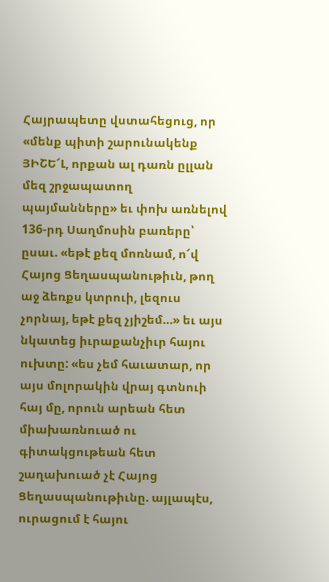Հայրապետը վստահեցուց, որ «մենք պիտի շարունակենք ՅԻՇԵ՜Լ, որքան ալ դառն ըլլան մեզ շրջապատող պայմանները» եւ փոխ առնելով 136-րդ Սաղմոսին բառերը՝ ըսաւ. «եթէ քեզ մոռնամ, ո՜վ Հայոց Ցեղասպանութիւն, թող աջ ձեռքս կտրուի, լեզուս չորնայ, եթէ քեզ չյիշեմ…» եւ այս նկատեց իւրաքանչիւր հայու ուխտը: «ես չեմ հաւատար, որ այս մոլորակին վրայ գտնուի հայ մը, որուն արեան հետ միախառնուած ու գիտակցութեան հետ շաղախուած չէ Հայոց Ցեղասպանութիւնը. այլապէս, ուրացում է հայու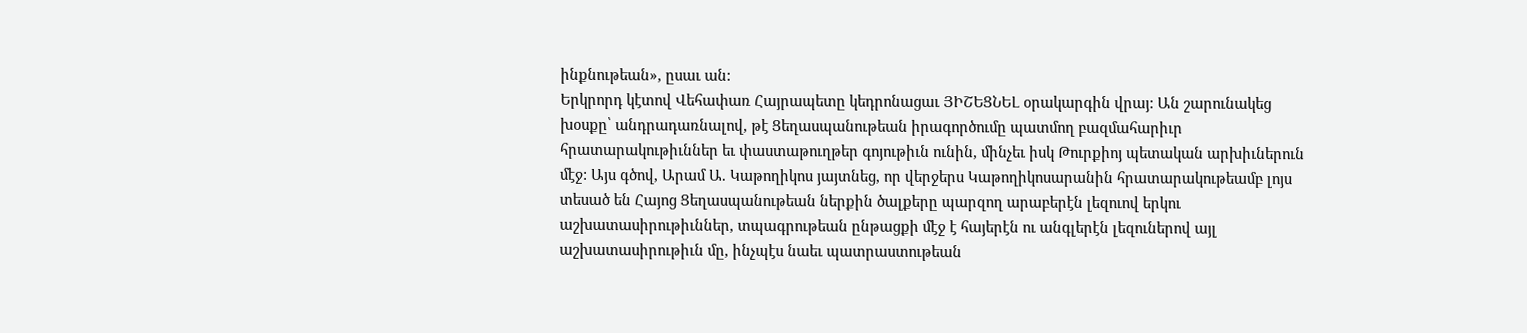ինքնութեան», ըսաւ ան:
Երկրորդ կէտով Վեհափառ Հայրապետը կեդրոնացաւ ՅԻՇԵՑՆԵԼ օրակարգին վրայ: Ան շարունակեց խօսքը՝ անդրադառնալով, թէ Ցեղասպանութեան իրագործումը պատմող բազմահարիւր հրատարակութիւններ եւ փաստաթուղթեր գոյութիւն ունին, մինչեւ իսկ Թուրքիոյ պետական արխիւներուն մէջ: Այս գծով, Արամ Ա. Կաթողիկոս յայտնեց, որ վերջերս Կաթողիկոսարանին հրատարակութեամբ լոյս տեսած են Հայոց Ցեղասպանութեան ներքին ծալքերը պարզող արաբերէն լեզուով երկու աշխատասիրութիւններ, տպագրութեան ընթացքի մէջ է հայերէն ու անգլերէն լեզուներով այլ աշխատասիրութիւն մը, ինչպէս նաեւ պատրաստութեան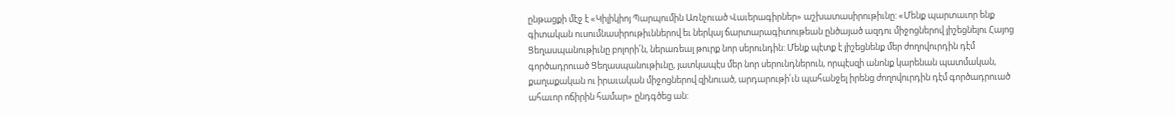ընթացքի մէջ է «Կիլիկիոյ Պարպումին Առնչուած Վաւերագիրներ» աշխատասիրութիւնը: «Մենք պարտաւոր ենք գիտական ուսումնասիրութիւններով եւ ներկայ ճարտարագիտութեան ընծայած ազդու միջոցներով յիշեցնելու Հայոց Ցեղասպանութիւնը բոլորի՛ն, ներառեալ թուրք նոր սերունդին: Մենք պէտք է յիշեցնենք մեր ժողովուրդին դէմ գործադրուած Ցեղասպանութիւնը, յատկապէս մեր նոր սերունդներուն, որպէսզի անոնք կարենան պատմական, քաղաքական ու իրաւական միջոցներով զինուած, արդարութի՛ւն պահանջել իրենց ժողովուրդին դէմ գործադրուած ահաւոր ոճիրին համար» ընդգծեց ան: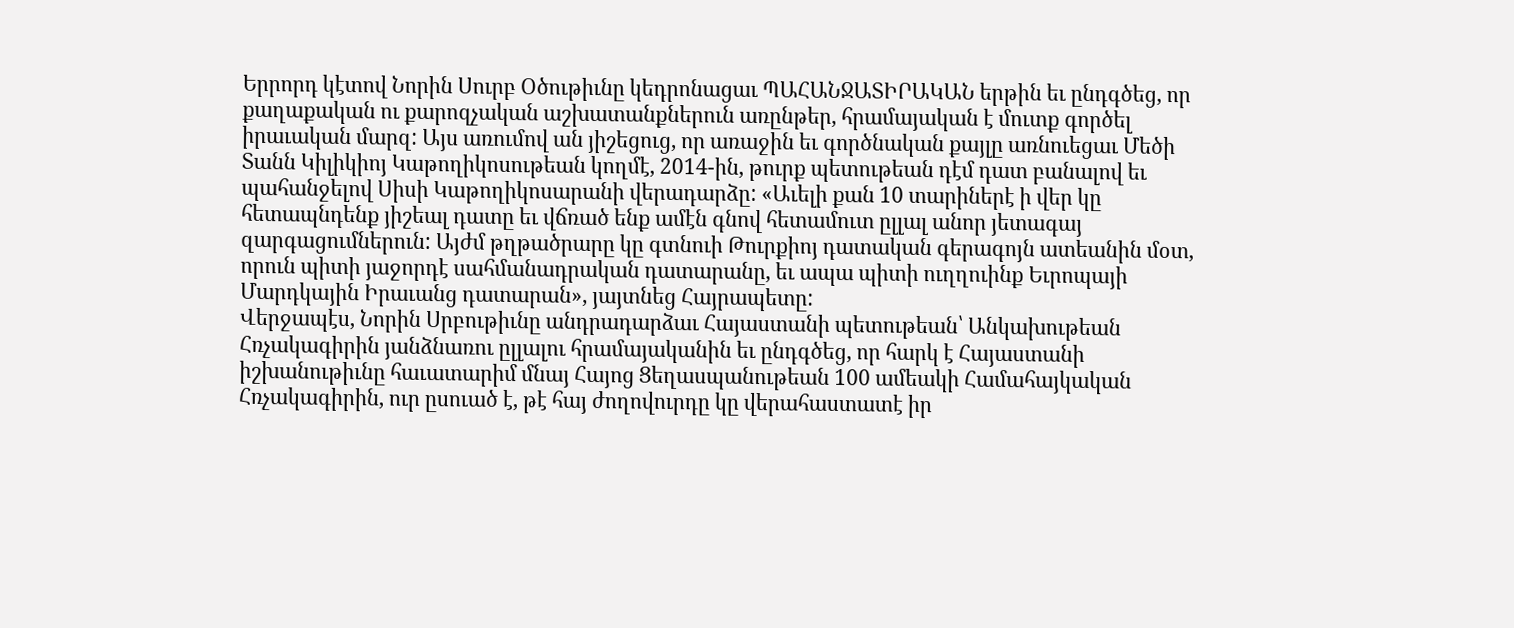Երրորդ կէտով Նորին Սուրբ Օծութիւնը կեդրոնացաւ ՊԱՀԱՆՋԱՏԻՐԱԿԱՆ երթին եւ ընդգծեց, որ քաղաքական ու քարոզչական աշխատանքներուն առընթեր, հրամայական է մուտք գործել իրաւական մարզ: Այս առումով ան յիշեցուց, որ առաջին եւ գործնական քայլը առնուեցաւ Մեծի Տանն Կիլիկիոյ Կաթողիկոսութեան կողմէ, 2014-ին, թուրք պետութեան դէմ դատ բանալով եւ պահանջելով Սիսի Կաթողիկոսարանի վերադարձը: «Աւելի քան 10 տարիներէ ի վեր կը հետապնդենք յիշեալ դատը եւ վճռած ենք ամէն գնով հետամուտ ըլլալ անոր յետագայ զարգացումներուն: Այժմ թղթածրարը կը գտնուի Թուրքիոյ դատական գերագոյն ատեանին մօտ, որուն պիտի յաջորդէ սահմանադրական դատարանը, եւ ապա պիտի ուղղուինք Եւրոպայի Մարդկային Իրաւանց դատարան», յայտնեց Հայրապետը:
Վերջապէս, Նորին Սրբութիւնը անդրադարձաւ Հայաստանի պետութեան՝ Անկախութեան Հռչակագիրին յանձնառու ըլլալու հրամայականին եւ ընդգծեց, որ հարկ է Հայաստանի իշխանութիւնը հաւատարիմ մնայ Հայոց Ցեղասպանութեան 100 ամեակի Համահայկական Հռչակագիրին, ուր ըսուած է, թէ հայ ժողովուրդը կը վերահաստատէ իր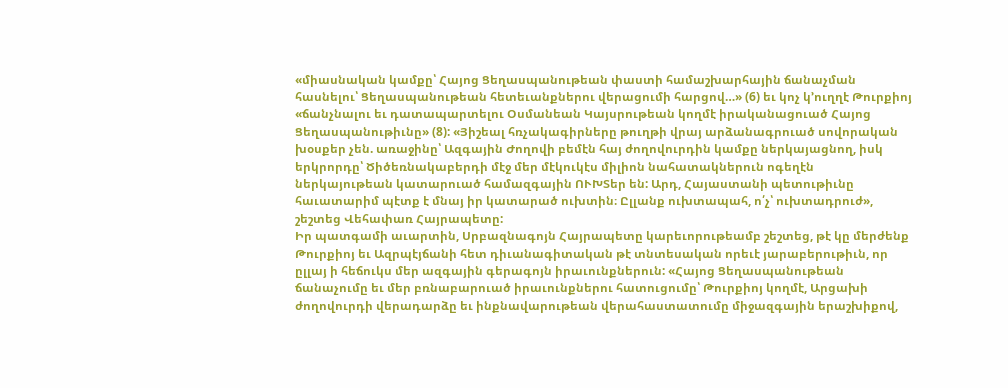«միասնական կամքը՝ Հայոց Ցեղասպանութեան փաստի համաշխարհային ճանաչման հասնելու՝ Ցեղասպանութեան հետեւանքներու վերացումի հարցով…» (6) եւ կոչ կ’ուղղէ Թուրքիոյ «ճանչնալու եւ դատապարտելու Օսմանեան Կայսրութեան կողմէ իրականացուած Հայոց Ցեղասպանութիւնը» (8): «Յիշեալ հռչակագիրները թուղթի վրայ արձանագրուած սովորական խօսքեր չեն. առաջինը՝ Ազգային Ժողովի բեմէն հայ ժողովուրդին կամքը ներկայացնող, իսկ երկրորդը՝ Ծիծեռնակաբերդի մէջ մեր մէկուկէս միլիոն նահատակներուն ոգեղէն ներկայութեան կատարուած համազգային ՈՒԽՏեր են: Արդ, Հայաստանի պետութիւնը հաւատարիմ պէտք է մնայ իր կատարած ուխտին։ Ըլլանք ուխտապահ, ո՛չ՝ ուխտադրուժ», շեշտեց Վեհափառ Հայրապետը:
Իր պատգամի աւարտին, Սրբազնագոյն Հայրապետը կարեւորութեամբ շեշտեց, թէ կը մերժենք Թուրքիոյ եւ Ազրպէյճանի հետ դիւանագիտական թէ տնտեսական որեւէ յարաբերութիւն, որ ըլլայ ի հեճուկս մեր ազգային գերագոյն իրաւունքներուն: «Հայոց Ցեղասպանութեան ճանաչումը եւ մեր բռնաբարուած իրաւունքներու հատուցումը՝ Թուրքիոյ կողմէ, Արցախի ժողովուրդի վերադարձը եւ ինքնավարութեան վերահաստատումը միջազգային երաշխիքով,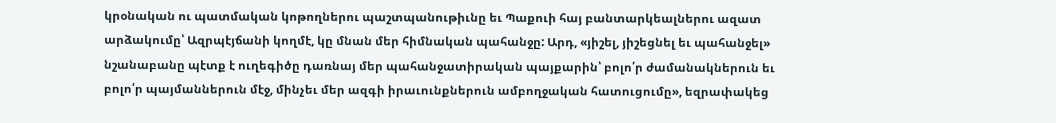կրօնական ու պատմական կոթողներու պաշտպանութիւնը եւ Պաքուի հայ բանտարկեալներու ազատ արձակումը՝ Ազրպէյճանի կողմէ, կը մնան մեր հիմնական պահանջը: Արդ, «յիշել, յիշեցնել եւ պահանջել» նշանաբանը պէտք է ուղեգիծը դառնայ մեր պահանջատիրական պայքարին՝ բոլո՛ր ժամանակներուն եւ բոլո՛ր պայմաններուն մէջ, մինչեւ մեր ազգի իրաւունքներուն ամբողջական հատուցումը», եզրափակեց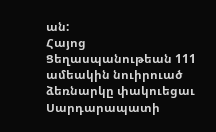ան:
Հայոց Ցեղասպանութեան 111 ամեակին նուիրուած ձեռնարկը փակուեցաւ Սարդարապատի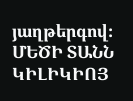յաղթերգով։
ՄԵԾԻ ՏԱՆՆ ԿԻԼԻԿԻՈՅ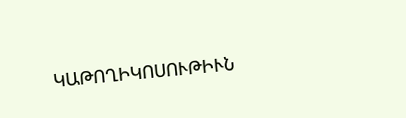ԿԱԹՈՂԻԿՈՍՈՒԹԻՒՆ